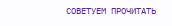СОВЕТУЕМ ПРОЧИТАТЬ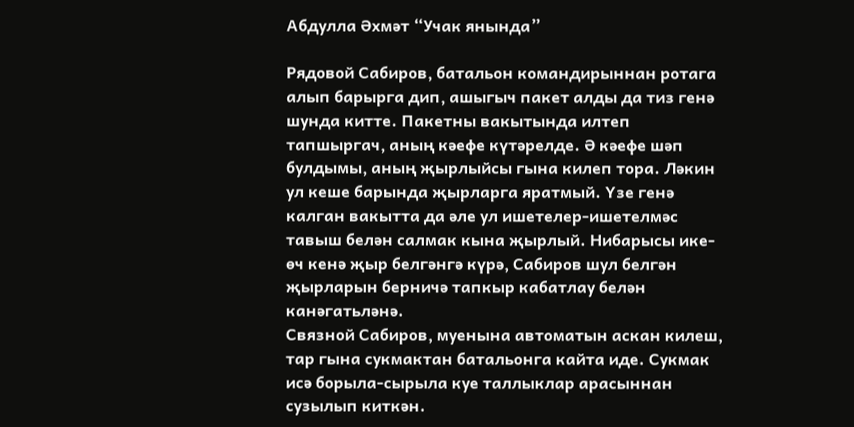Абдулла Әхмәт “Учак янында”

Рядовой Сабиров, батальон командирыннан ротага алып барырга дип, ашыгыч пакет алды да тиз генә шунда китте. Пакетны вакытында илтеп тапшыргач, аның кәефе күтәрелде. Ә кәефе шәп булдымы, аның җырлыйсы гына килеп тора. Ләкин ул кеше барында җырларга яратмый. Үзе генә калган вакытта да әле ул ишетелер-ишетелмәс тавыш белән салмак кына җырлый. Нибарысы ике-өч кенә җыр белгәнгә күрә, Сабиров шул белгән җырларын берничә тапкыр кабатлау белән канәгатьләнә.
Связной Сабиров, муенына автоматын аскан килеш, тар гына сукмактан батальонга кайта иде. Сукмак исә борыла-сырыла куе таллыклар арасыннан сузылып киткән.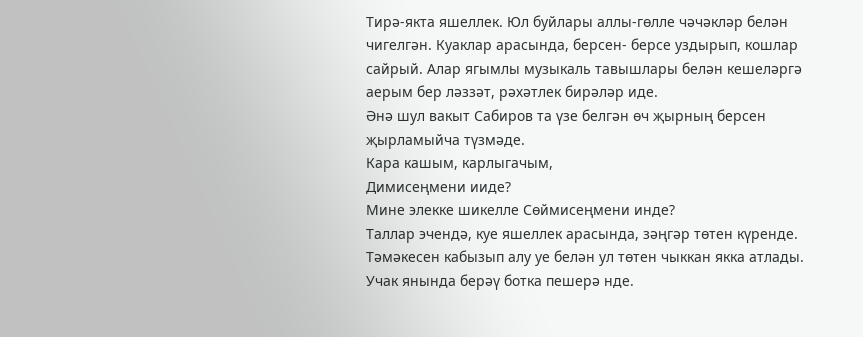Тирә-якта яшеллек. Юл буйлары аллы-гөлле чәчәкләр белән чигелгән. Куаклар арасында, берсен- берсе уздырып, кошлар сайрый. Алар ягымлы музыкаль тавышлары белән кешеләргә аерым бер ләззәт, рәхәтлек бирәләр иде.
Әнә шул вакыт Сабиров та үзе белгән өч җырның берсен җырламыйча түзмәде.
Кара кашым, карлыгачым,
Димисеңмени ииде?
Мине элекке шикелле Сөймисеңмени инде?
Таллар эчендә, куе яшеллек арасында, зәңгәр төтен күренде. Тәмәкесен кабызып алу уе белән ул төтен чыккан якка атлады. Учак янында берәү ботка пешерә нде.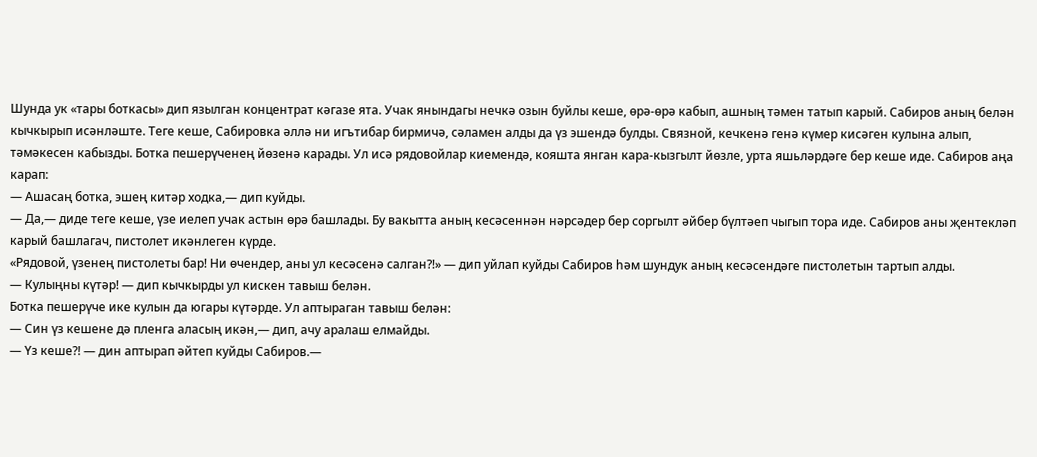Шунда ук «тары боткасы» дип язылган концентрат кәгазе ята. Учак янындагы нечкә озын буйлы кеше, өрә-өрә кабып, ашның тәмен татып карый. Сабиров аның белән кычкырып исәнләште. Теге кеше, Сабировка әллә ни игътибар бирмичә, сәламен алды да үз эшендә булды. Связной, кечкенә генә күмер кисәген кулына алып, тәмәкесен кабызды. Ботка пешерүченең йөзенә карады. Ул исә рядовойлар киемендә, кояшта янган кара-кызгылт йөзле, урта яшьләрдәге бер кеше иде. Сабиров аңа карап:
— Ашасаң ботка, эшең китәр ходка,— дип куйды.
— Да,— диде теге кеше, үзе иелеп учак астын өрә башлады. Бу вакытта аның кесәсеннән нәрсәдер бер соргылт әйбер бүлтәеп чыгып тора иде. Сабиров аны җентекләп карый башлагач, пистолет икәнлеген күрде.
«Рядовой, үзенең пистолеты бар! Ни өчендер, аны ул кесәсенә салган?!» — дип уйлап куйды Сабиров һәм шундук аның кесәсендәге пистолетын тартып алды.
— Кулыңны күтәр! — дип кычкырды ул кискен тавыш белән.
Ботка пешерүче ике кулын да югары күтәрде. Ул аптыраган тавыш белән:
— Син үз кешене дә пленга аласың икән,— дип, ачу аралаш елмайды.
— Үз кеше?! — дин аптырап әйтеп куйды Сабиров.—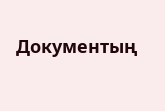Документың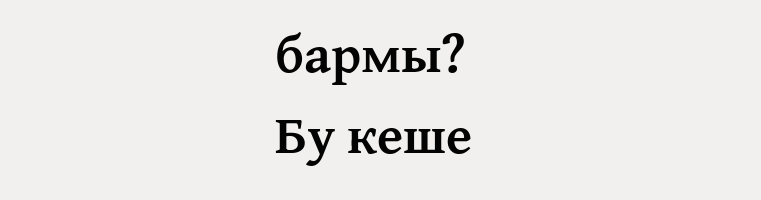бармы?
Бу кеше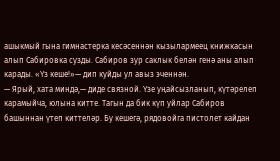ашыкмый гына гимнастерка кесәсеннән кызылармеец книжкасын алып Сабировка сузды. Сабиров зур саклык белән генә аны алып карады. «Үз кеше!»— дип куйды ул авыз эченнән.
— Ярый, хата миндә,— диде связной. Үзе уңайсызланып, күтәрелеп карамыйча, юлына китте. Тагын да бик күп уйлар Сабиров башыннан үтеп киттеләр. Бу кешегә, рядовойга пистолет кайдан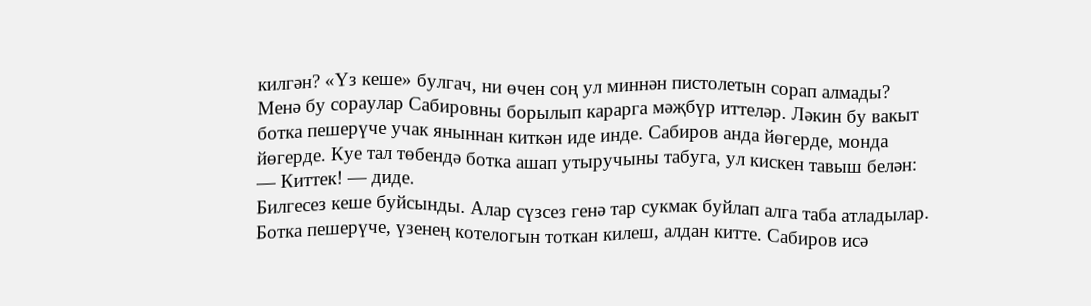килгән? «Үз кеше» булгач, ни өчен соң ул миннән пистолетын сорап алмады?
Менә бу сораулар Сабировны борылып карарга мәҗбүр иттеләр. Ләкин бу вакыт ботка пешерүче учак яныннан киткән иде инде. Сабиров анда йөгерде, монда йөгерде. Куе тал төбендә ботка ашап утыручыны табуга, ул кискен тавыш белән:
— Киттек! — диде.
Билгесез кеше буйсынды. Алар сүзсез генә тар сукмак буйлап алга таба атладылар. Ботка пешерүче, үзенең котелогын тоткан килеш, алдан китте. Сабиров исә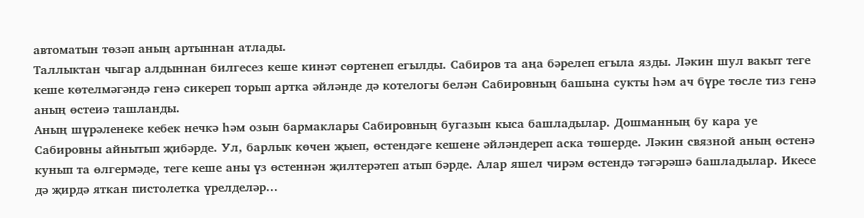автоматын төзәп аның артыннан атлады.
Таллыктан чыгар алдыннан билгесез кеше кинәт сөртенеп егылды. Сабиров та аңа бәрелеп егыла язды. Ләкин шул вакыт теге кеше көтелмәгәндә генә сикереп торып артка әйләнде дә котелогы белән Сабировның башына сукты һәм ач бүре төсле тиз генә аның өстеиә ташланды.
Аның шүрәленеке кебек нечкә һәм озын бармаклары Сабировның бугазын кыса башладылар. Дошманның бу кара уе Сабировны айнытып җибәрде. Ул, барлык көчен җыеп, өстендәге кешене әйләндереп аска төшерде. Ләкин связной аның өстенә кунып та өлгермәде, теге кеше аны үз өстеннән җилтерәтеп атып бәрде. Алар яшел чирәм өстендә тәгәрәшә башладылар. Икесе дә җирдә яткан пистолетка үрелделәр...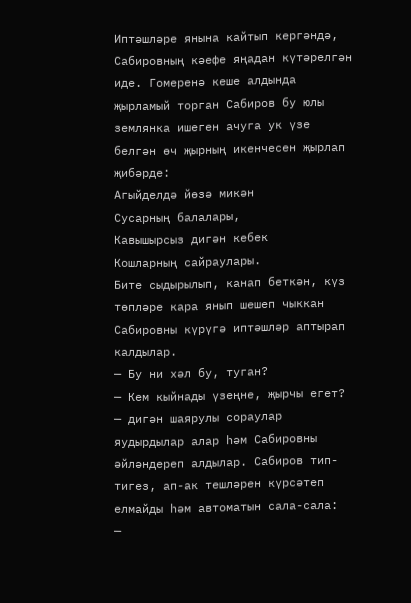Иптәшләре янына кайтып кергәндә, Сабировның кәефе яңадан күтәрелгән иде. Гомеренә кеше алдында җырламый торган Сабиров бу юлы землянка ишеген ачуга ук үзе белгән өч җырның икенчесен җырлап җибәрде:
Агыйделдә йөзә микән
Сусарның балалары,
Кавышырсыз дигән кебек
Кошларның сайраулары.
Бите сыдырылып, канап беткән, күз төпләре кара янып шешеп чыккан Сабировны күрүгә иптәшләр аптырап калдылар.
— Бу ни хәл бу, туган?
— Кем кыйнады үзеңне, җырчы егет? — дигән шаярулы сораулар яудырдылар алар һәм Сабировны әйләндереп алдылар. Сабиров тип-тигез, ап-ак тешләрен күрсәтеп елмайды һәм автоматын сала-сала:
—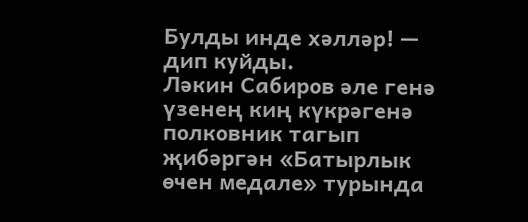Булды инде хәлләр! — дип куйды.
Ләкин Сабиров әле генә үзенең киң күкрәгенә полковник тагып җибәргән «Батырлык өчен медале» турында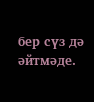бер сүз дә әйтмәде.